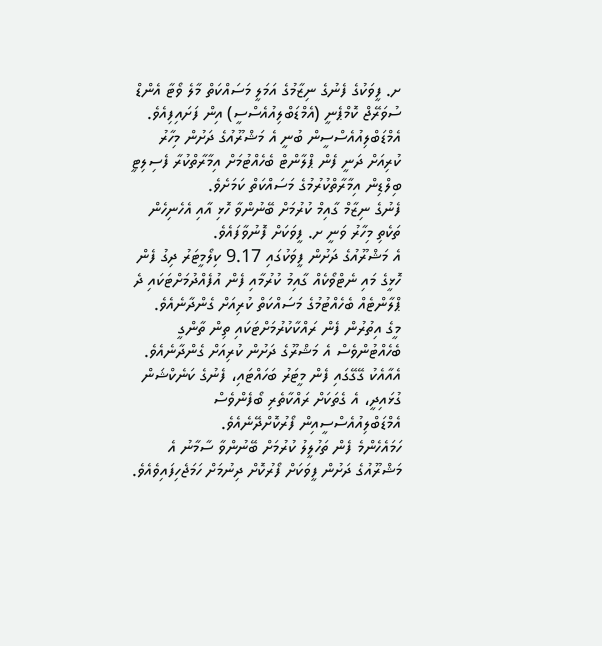ށ. ފީވަކުގެ ފެނުގެ ނިޒާމުގެ އަމަލީ މަސައްކަތް މާލެ ވޯޓާ އެންޑް ސުވަރޭޖް ކޮމްޕެނީ (އެމްޑަބްލިއުއެސްސީ) އިން ފަށައިފިއެވެ.
އެމްޑަބްލިއުއެސްސީން ބުނީ އެ މަޝްރޫއުގެ ދަށުން މިހާރު ކުރިއަށް ދަނީ ފެން ޕްލާންޓް ބެހެއްޓުމަށް އިމާރާތްކުރާ ފެސިލިޓީ ބިލްޑިން އިމާރާތްކުރުމުގެ މަސައްކަތް ކަމަށެވެ.
ފެނުގެ ނިޒާމް ގާއިމް ކުރުމަށް ބޭނުންވާ ހޮޅި އާއި އެހެނިހެން ތަކެތި މިހާރު ވަނީ ށ. ފީވަކަށް ފޮނުވާފައެވެ.
އެ މަޝްރޫއުގެ ދަށުން ފީވަކުގައި 9.17 ކިލޯމީޓަރު ދިގު ފެން ހޮޅީގެ މައި ނެޓްވޯކެއް ގާއިމު ކުރުމާއި ފެން އުފެއްދުމަށްޓަކައި ދެ ޕްލާންޓެއް ބެހެއްޓުމުގެ މަސައްކަތް ކުރިއަށް ގެންދާނެއެވެ.
މީގެ އިތުރުން ފެން ރައްކާކުރުމަށްޓަކައި ތިން ތާންގީ ބެހެއްޓުންވެސް އެ މަޝްރޫގެ ދަށުން ކުރިއަށް ގެންދާނެއެވެ.
އެއާއެކު ގޭގޭގައި ފެން މީޓަރު ބަހައްޓައި، ފެނުގެ ކަނެކްޝަން ގުޅައިދީ، އެ ގެތަކަށް ރައްކާތެރި ބޯފެންވެސް އެމްޑަބްލިއުއެސްސީއިން ފޯރުކޮށްދޭނެއެވެ.
ހަމައެހެންމެ ފެން ތަހުލީލު ކުރުމަށް ބޭނުންވާ ސާމާނު އެ މަޝްރޫއުގެ ދަށުން ފީވަކަށް ފޯރުކޮށް ދިނުމަށް ހަމަޖެހިފައިވެއެވެ.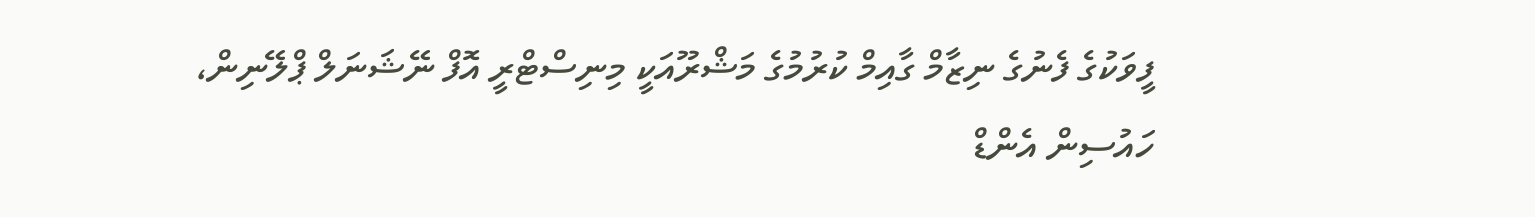ފީވަކުގެ ފެނުގެ ނިޒާމް ގާއިމް ކުރުމުގެ މަޝްރޫއަކީ މިނިސްޓްރީ އޮފް ނޭޝަނަލް ޕްލޭނިން، ހައުސިން އެންޑް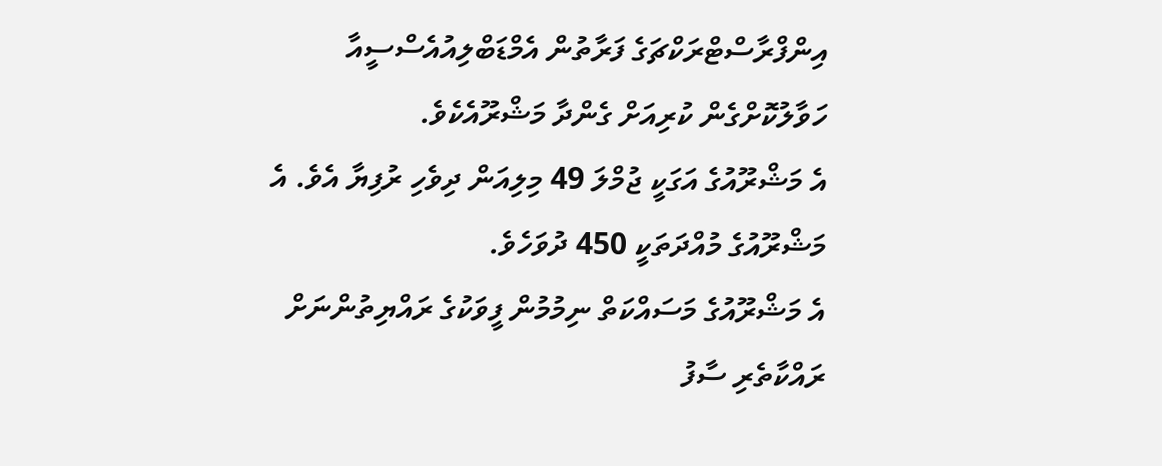އިންފްރާސްޓްރަކްޗަގެ ފަރާތުން އެމްޑަބްލިއުއެސްސީއާ ހަވާލުކޮށްގެން ކުރިއަށް ގެންދާ މަޝްރޫއެކެވެ.
އެ މަޝްރޫއުގެ އަގަކީ ޖުމްލަ 49 މިލިއަން ދިވެހި ރުފިޔާ އެވެ. އެ މަޝްރޫއުގެ މުއްދަތަކީ 450 ދުވަހެވެ.
އެ މަޝްރޫއުގެ މަސައްކަތް ނިމުމުން ފީވަކުގެ ރައްޔިތުންނަށް ރައްކާތެރި ސާފު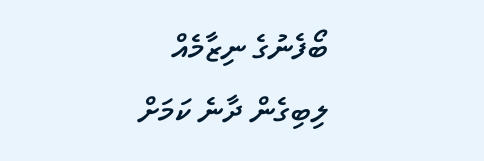ބޯފެނުގެ ނިޒާމެއް ލިބިގެން ދާނެ ކަމަށް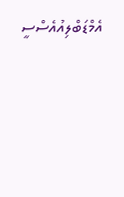އެމްޑަބްލިއުއެސްސީ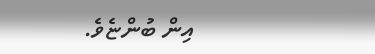އިން ބުންޏެވެ.